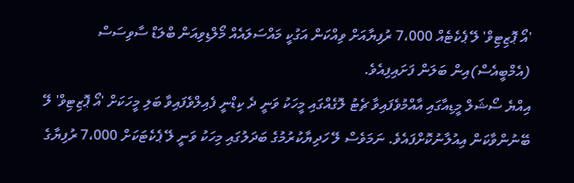'އޯ ޕޮޒިޓިވް' ލޭ ޕެކެޓެއް 7،000 ރުފިޔާއަށް ވިއްކަން އަގުކީ މައްސަލައެއް މޯލްޑިވިއަން ބްލަޑް ސާވިސަސް (އެމްބީއެސް)އިން ބަލަން ފަށައިފިއެވެ.
އިއްޔެ ސޯޝަލް މީޑިއާގައި އާއްމުވެފައިވާ ޗެޓު ލޮގެއްގައި މީހަކު ވަނީ ދެ ކިޑްނީ ފެއިލްވެފައިވާ ބަލި މީހަކަށް 'އޯ ޕޮޒިޓިވް' ލޭ ބޭނުންވާކަން އިއުލާނުކޮށްފައެވެ. ނަމަވެސް ލޭ ހަދިޔާކުރުމުގެ ބަދަލުގައި މިހަކު ވަނީ ލޭ ޕެކެޓަކަށް 7،000 ރުފިޔާގެ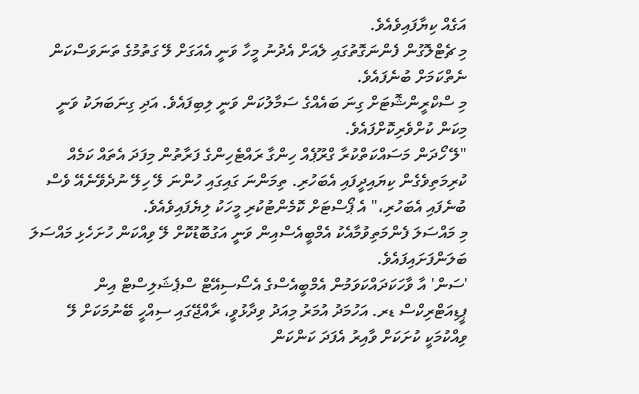އަގެއް ކިޔާފައިވެއެވެ.
މި ޗެޓްލޮގުން ފެންނަގޮތުގައި ލެއަށް އެދުނު މީހާ ވަނީ އެއަގަށް ލޭ ގަތުމުގެ ތަނަވަސްކަން ނެތްކަމަށް ބުނެފައެވެ.
މި ސްކްރީންޝޮޓަށް ގިނަ ބައެއްގެ ސަމާލުކަން ވަނީ ލިބިފައެވެ. އަދި ގިނަބަޔަކު ވަނީ މިކަން ކުށްވެރިކޮށްފައެވެ.
"ލޭ ހޯދަން މަސައްކަތްކުރާ ގްރޫޕެއް ހިންގާ ރައްޓެހިންގެ ފަރާތުން މިފަދަ އެތައް ކަމެއް ކުރިމަތިވެގެން ކިޔައިދީފައި އެބަހުރި. ތިމަންނަ ގައިގައި ހުންނަ ލޭ ހިލޭ ނުދެވޭނެއޭ ވެސް ބުނެފައި އެބަހުރި،" އެ ޕޯސްޓަށް ކޮމެންޓުކުރި މީހަކު ލިޔެފައިވެއެވެ.
މި މައްސަލަ ފެންމަތިވުމާއެކު އެމްބީއެސްއިން ވަނީ އަގުބޮޑުކޮށް ލޭ ވިއްކަން ހުށަހެޅި މައްސަލަ ބަލަންފަށައިފައެވެ.
'ސަން' އާ ވާހަކަދައްކަވަމުން އެމްބީއެސްގެ އެސޯސިއޭޓް ސްޕެޝަލިސްޓް އިން ޕީޑިއަޓްރިކްސް ޑރ. އަހުމަދު އުމަރު މިއަދު ވިދާޅުވީ، ރާއްޖޭގައި ސިއްހީ ބޭނުމަކަށް ލޭ ވިއްކުމަކީ ކުށަކަށް ވާއިރު އެފަދަ ކަންކަން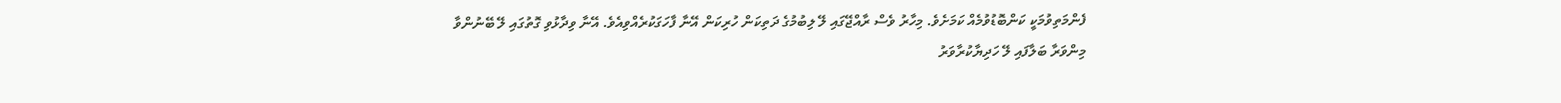ފެންމަތިވުމަކީ ކަންބޮޑުވުމެއް ކަމަށެވެ. މިހާރު ވެސް ރާއްޖޭގައި ލޭ ލިބުމުގެ ދަތިކަން ހުރިކަން އޭނާ ފާހަގަކުރެއްވިއެވެ. އޭނާ ވިދާޅުވި ގޮތުގައި ލޭ ބޭނުންވާ މިންވަރާ ބަލާފައި ލޭ ހަދިޔާކުރާވަރު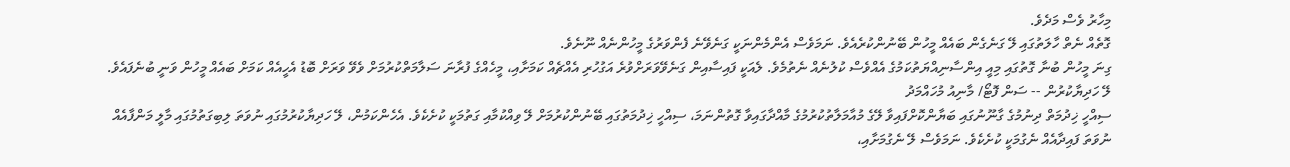މިހާރު ވެސް މަދެވެ.
ގޮތެއް ނެތް ހާލަތުގައި ލޭ ގަނެގެން ބައެއް މީހުން ބޭނުންކުރެއެވެ. ނަމަވެސް އެންމެންނަކީ ގަނެވޭނެ ފެންވަރުގެ މީހުންނެއް ނޫނެވެ.
ގިނަ މީހުން ބުނާ ގޮތުގައި މިއީ އިންސާނިއްޔަތުކަމުގެ އެއްވެސް ކުލުނެއް ނެތުމެވެ. ލެއަކީ ފައިސާއިން ގަނެވޭވަރަށްވުރެ އަގުހުރި އެއްޗެއް ކަމަށާއި، މީހެއްގެ ފުރާނަ ސަލާމަތްކުރުމަށް ވެވޭ ވަރަށް ބޮޑު އެހީއެއް ކަމަށް ބައެއް މީހުން ވަނީ ބުނެފައެވެ.
ލޭ ހަދިޔާކުރުން -- ސަން ފޮޓޯ/ މާނިއު މުހައްމަދު
ސިއްހީ ޚިދުމަތް ދިނުމުގެ ގާނޫނުގައި ބަޔާންކޮށްފައިވާ ލޭގެ މުއާމަލާތުކުރުމުގެ މާއްދާގައިވާ ގޮތުންނަމަ، ސިއްހީ ޚިދުމަތުގައި ބޭނުންކުރުމަށް ލޭ ވިއްކުމާއި ގަތުމަކީ ކުށެކެވެ. އެހެންކަމުން، ލޭ ހަދިޔާކުރުމުގައި ނުވަތަ ލިބިގަތުމުގައި މާލީ މަންފާއެއް ނުވަތަ ފައިދާއެއް ނެގުމަކީ ކުށެކެވެ. ނަމަވެސް ލޭ ނެގުމަށާއި،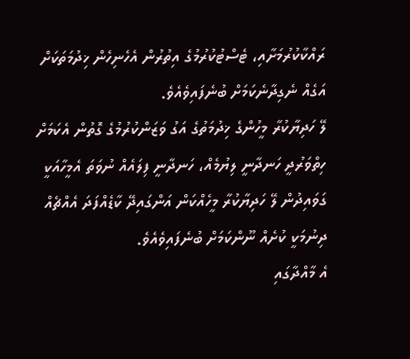ރައްކާކުރުމަށާއި، ޓެސްޓުކުރުމުގެ އިތުރުން އެހެނިހެން ޚިދުމަތަކަށް އަގެއް ނެގިދާނެކަމަށް ބުނެފައިވެއެވެ.
ލޭ ހަދިޔާކުރާ މީހުންގެ ޚިދުމަތުގެ އަގު ވަޒަންކުރުމުގެ ގޮތުން އެކަމަށް ހިތްވަރުދީ ހަނދާނީ ލިޔުމެއް، ހަނދާނީ ފިލައެއް ނުވަތަ އެމީހާއަކީ ގަވައިދުން ލޭ ހަދިޔާކުރާ މީހެއްކަން އަންގައިދޭ ކާޑެއްފަދަ އެއްޗެއް ދިނުމަކީ ކުށެއް ނޫންކަމަށް ބުނެފައިވެއެވެ.
އެ މާއްދާގައި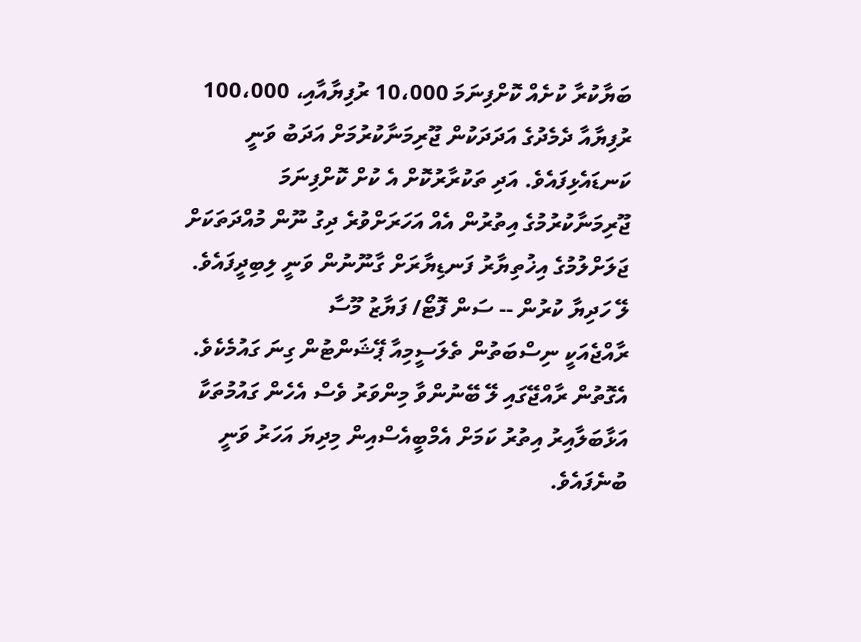ބަޔާކުރާ ކުށެއް ކޮށްފިނަމަ 10،000 ރުފިޔާއާއި، 100،000 ރުފިޔާއާ ދެމެދުގެ އަދަދަކުން ޖޫރިމަނާކުރުމަށް އަދަބު ވަނީ ކަނޑައެޅިފައެވެ. އަދި ތަކުރާރުކޮށް އެ ކުށް ކޮށްފިނަމަ ޖޫރިމަނާކުރުމުގެ އިތުރުން އެއް އަހަރަށްވުރެ ދިގު ނޫން މުއްދަތަކަށް ޖަލަށްލުމުގެ އިޚުތިޔާރު ފަނޑިޔާރަށް ގާނޫނުން ވަނީ ލިބިދީފައެވެ.
ލޭ ހަދިޔާ ކުރުން -- ސަން ފޮޓޯ/ ފަޔާޒު މޫސާ
ރާއްޖެއަކީ ނިސްބަތުން ތެލަސީމިއާ ޕޭޝަންޓުން ގިނަ ގައުމެކެވެ. އެގޮތުން ރާއްޖޭގައި ލޭ ބޭނުންވާ މިންވަރު ވެސް އެހެން ގައުމުތަކާ އަޅާބަލާއިރު އިތުރު ކަމަށް އެމްބީއެސްއިން މިދިޔަ އަހަރު ވަނީ ބުނެފައެވެ.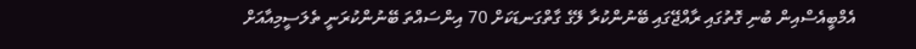އެމްބީއެސްއިން ބުނި ގޮތުގައި ރާއްޖޭގައި ބޭނުންކުރާ ލޭގެ ގާތްގަނޑަކަށް 70 އިންސައްތަ ބޭނުންކުރަނީ ތެލަސީމިއާއަށް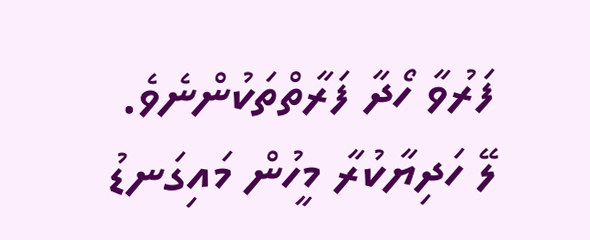ފަރުވާ ހޯދާ ފަރާތްތަކުންނެވެ.
ލޭ ހަދިޔާކުރާ މީހުން މައިގަނޑު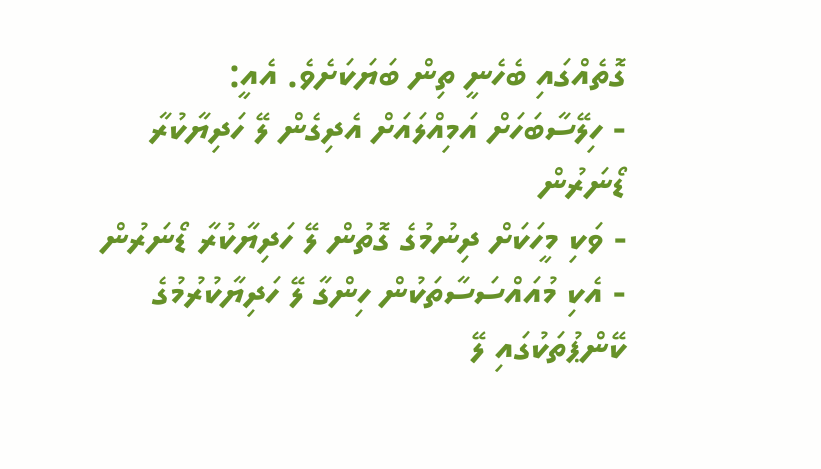ގޮތެއްގައި ބެހެނީ ތިން ބަޔަކަށެވެ. އެއީ:
- ހިލޭސާބަހަށް އަމިއްލައަށް އެދިގެން ލޭ ހަދިޔާކުރާ ޑޯނަރުން
- ވަކި މީހަކަށް ދިނުމުގެ ގޮތުން ލޭ ހަދިޔާކުރާ ޑޯނަރުން
- އެކި މުއައްސަސާތަކުން ހިންގާ ލޭ ހަދިޔާކުރުމުގެ ކޭންޕުތަކުގައި ލޭ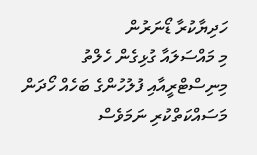ހަދިޔާކުރާ ޑޯނަރުން
މި މައްސަލައާ ގުޅިގެން ހެލްތު މިނިސްޓްރީއާއި ފުލުހުންގެ ބަހެއް ހޯދަން މަސައްކަތްކުރި ނަމަވެސް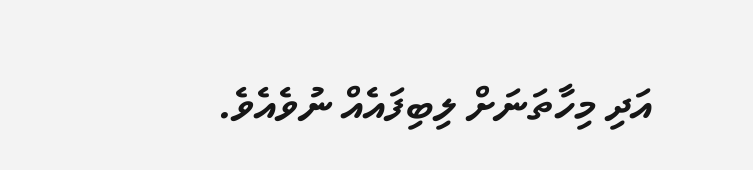އަދި މިހާތަނަށް ލިބިފައެއް ނުވެއެވެ.